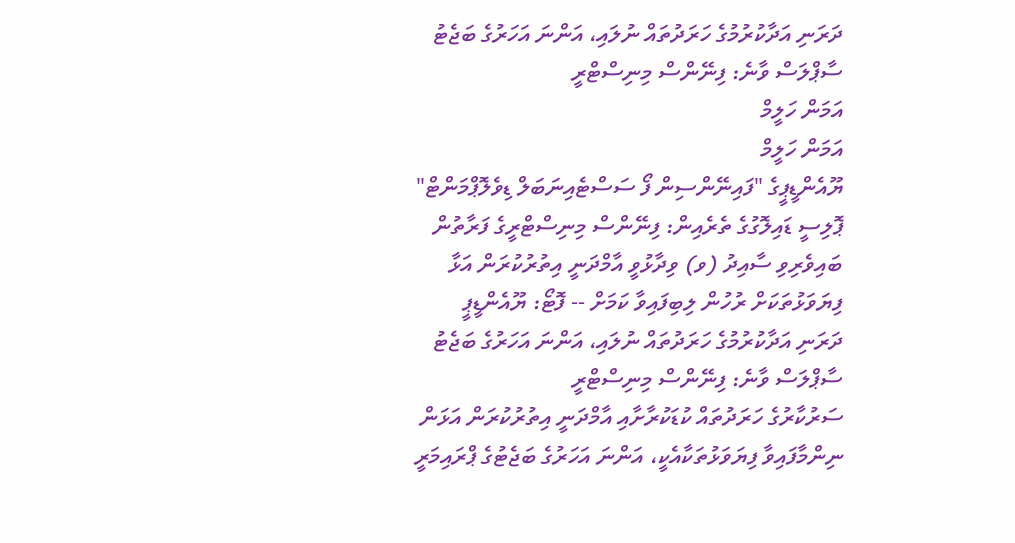ދަރަނި އަދާކުރުމުގެ ހަރަދުތައް ނުލައި، އަންނަ އަހަރުގެ ބަޖެޓު ސާޕްލަސް ވާނެ: ފިނޭންސް މިނިސްޓްރީ
އަމަން ހަލީމް
އަމަން ހަލީމް
ޔޫއެންޑީޕީގެ "ފައިނޭންސިން ފޯ ސަސްޓެއިނަބަލް ޑިވެލޮޕްމަންޓް" ޕޮލިސީ ޑައިލޮގުގެ ތެރެއިން: ފިނޭންސް މިނިސްޓްރީގެ ފަރާތުން ބައިވެރިވި ސާއިދު (ވ) ވިދާޅުވީ އާމްދަނީ އިތުރުކުރަން އަޅާ ފިޔަވަޅުތަކަށް ރުހުން ލިބިފައިވާ ކަމަށް -- ފޮޓޯ: ޔޫއެންޑީޕީ
ދަރަނި އަދާކުރުމުގެ ހަރަދުތައް ނުލައި، އަންނަ އަހަރުގެ ބަޖެޓު ސާޕްލަސް ވާނެ: ފިނޭންސް މިނިސްޓްރީ
ސަރުކާރުގެ ހަރަދުތައް ކުޑަކުރާށާއި އާމްދަނީ އިތުރުކުރަން އަޅަން ނިންމާފައިވާ ފިޔަވަޅުތަކާއެކީ، އަންނަ އަހަރުގެ ބަޖެޓުގެ ޕްރައިމަރީ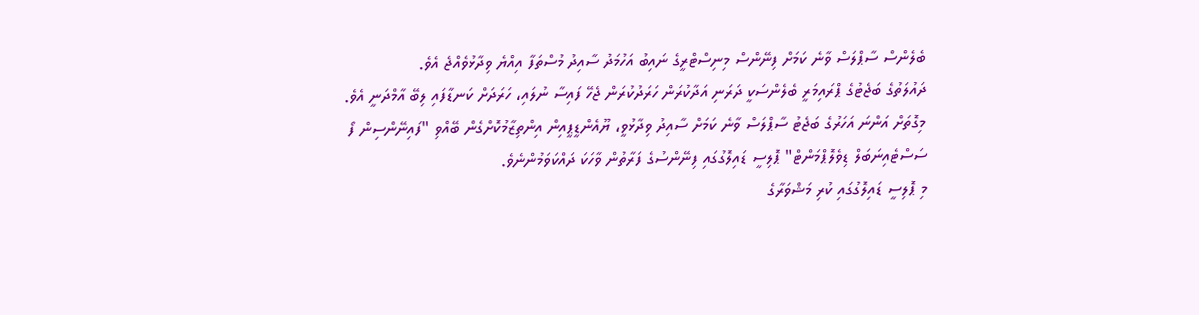ބެލެންސް ސާޕްލަސް ވާނެ ކަމަށް ފިނޭންސް މިނިސްޓްރީގެ ނައިބު އަހުމަދު ސާއިދު މުސްތަފާ އިއްޔެ ވިދާޅުވެއްޖެ އެވެ.
ދައުލަތުގެ ބަޖެޓުގެ ޕްރައިމަރީ ބެލެންސަކީ ދަރަނި އަދާކުރަން ހަރަދުކުރަން ޖެހޭ ފައިސާ ނުލައި، ހަރަދަށް ކަނޑާފައި ލިބޭ އާމްދަނީ އެވެ.
މިގޮތަށް އަންނަ އަހަރުގެ ބަޖެޓު ސާޕްލަސް ވާނެ ކަމަށް ސާއިދު ވިދާޅުވީ، ޔޫއެންޑީޕީއިން އިންތިޒާމުކޮށްގެން ބޭއްވި "ފައިނޭންސިން ފޯ ސަސްޓެއިނަބަލް ޑިވެލޮޕްމަންޓް" ޕޮލިސީ ޑައިލޮގުގައި ފިނޭންސުގެ ފަރާތުން ވާހަކަ ދައްކަވަމުންނެވެ.
މި ޕޮލިސީ ޑައިލޮގުގައި ކުރި މަޝްވަރާގެ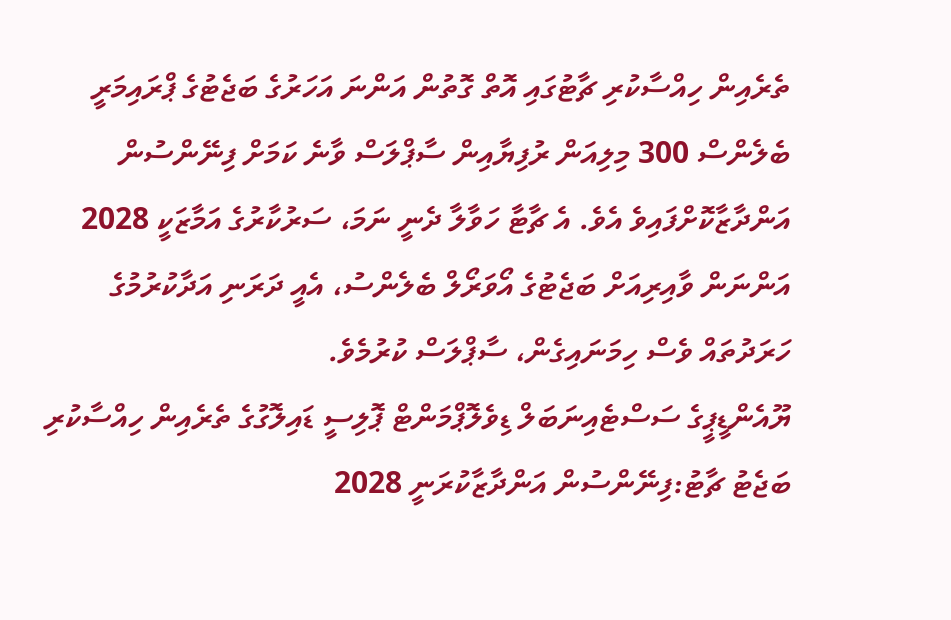ތެރެއިން ހިއްސާކުރި ޗާޓުގައި އޮތް ގޮތުން އަންނަ އަހަރުގެ ބަޖެޓުގެ ޕްރައިމަރީ ބެލެންސް 300 މިލިއަން ރުފިޔާއިން ސާޕްލަސް ވާނެ ކަމަށް ފިނޭންސުން އަންދާޒާކޮށްފައިވެ އެވެ. އެ ޗާޓާ ހަވާލާ ދެނީ ނަމަ، ސަރުކާރުގެ އަމާޒަކީ 2028 އަންނަން ވާއިރިއަށް ބަޖެޓުގެ އޯވަރޯލް ބެލެންސު، އެއީ ދަރަނި އަދާކުރުމުގެ ހަރަދުތައް ވެސް ހިމަނައިގެން، ސާޕްލަސް ކުރުމެވެ.
ޔޫއެންޑީޕީގެ ސަސްޓެއިނަބަލް ޑިވެލޮޕްމަންޓް ޕޮލިސީ ޑައިލޮގުގެ ތެރެއިން ހިއްސާކުރި ބަޖެޓު ޗާޓު:ފިނޭންސުން އަންދާޒާކުރަނީ 2028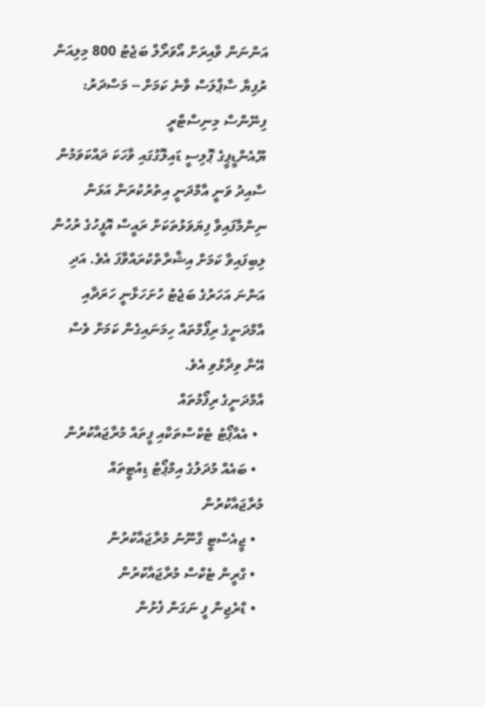އަންނަން ވާއިރަށް އޯވަރޯލް ބަޖެޓު 800 މިލިއަން ރުފިޔާ ސާޕްލަސް ވާނެ ކަމަށް -- މަސްދަރު: ފިނޭންސް މިނިސްޓްރީ
ޔޫއެންޑީޕީގެ ޕޮލިސީ ޑައިލޮގުގައި ވާހަކަ ދައްކަވަމުން ސާއިދު ވަނީ އާމްދަނީ އިތުރުކުރަން އަޅަން ނިންމާފައިވާ ފިޔަވަޅުތަކަށް ރައީސް އޮފީހުގެ ރުހުން ލިބިފައިވާ ކަމަށް އިޝާރާތްކުރައްވާފަ އެވެ. އަދި އަންނަ އަހަރުގެ ބަޖެޓު ހުށަހަޅާނީ ހަރަދާއި އާމްދަނީގެ ރިފޯމްތައް ހިމަނައިގެން ކަމަށް ވެސް އޭނާ ވިދާޅުވި އެވެ.
އާމްދަނީގެ ރިފޯމުތައް
  • އެއާޕޯޓު ޓެކްސްތަކާއި ފީތައް މުރާޖައާކުރުން
  • ބައެއް މުދަލުގެ އިމްޕޯޓު ޑިއުޓީތައް މުރާޖައާކުރުން
  • ޖީއެސްޓީ ގާނޫނު މުރާޖައާކުރުން
  • ގްރީން ޓެކްސް މުރާޖައާކުރުން
  • ޑްރެޖިން ފީ ނަގަން ފެށުން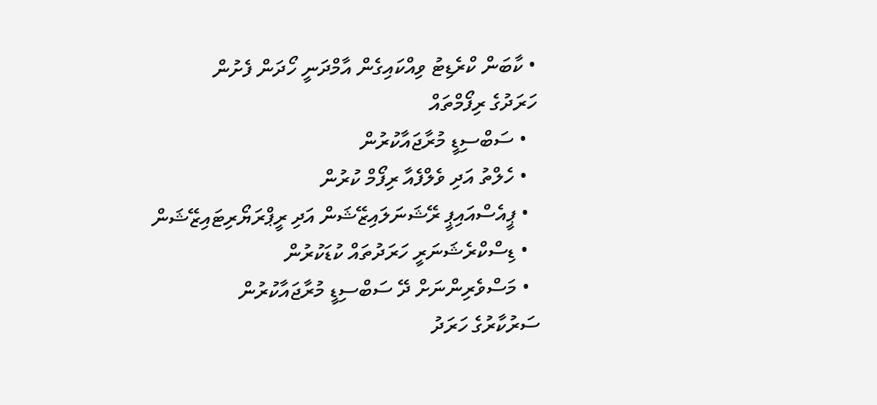• ކާބަން ކްރެޑިޓު ވިއްކައިގެން އާމްދަނީ ހޯދަން ފެށުން
ހަރަދުގެ ރިފޯމްތައް
  • ސަބްސިޑީ މުރާޖައާކުރުން
  • ހެލްތު އަދި ވެލްފެއާ ރިފޯމް ކުރުން
  • ޕީއެސްއައިޕީ ރޭޝަނަލައިޒޭޝަން އަދި ރީޕްރަޔޯރިޓައިޒޭޝަން
  • ޑިސްކްރެޝަނަރީ ހަރަދުތައް ކުޑަކުރުން
  • މަސްވެރިންނަށް ދޭ ސަބްސިޑީ މުރާޖައާކުރުން
ސަރުކާރުގެ ހަރަދު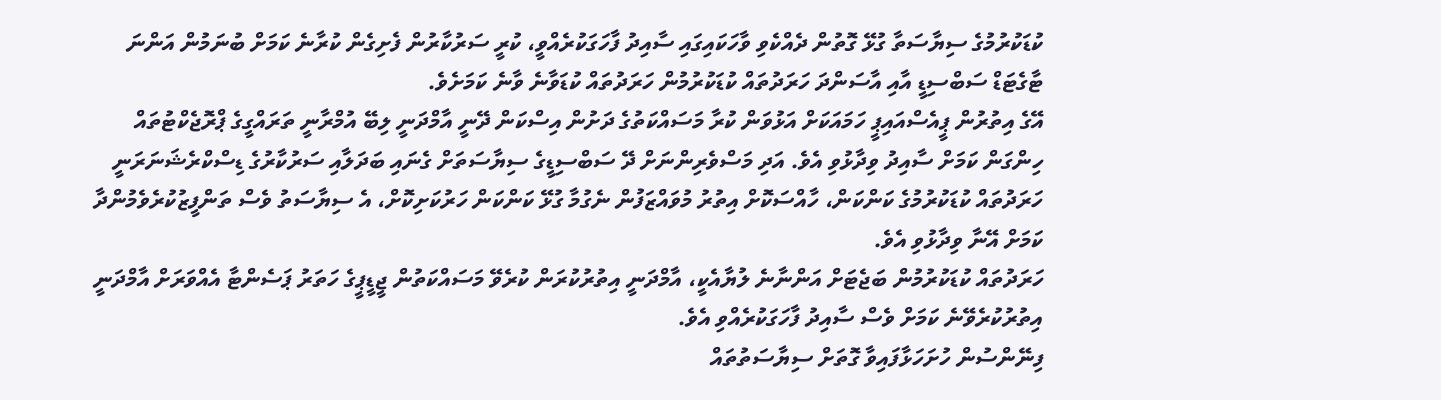ކުޑަކުރުމުގެ ސިޔާސަތާ ގުޅޭ ގޮތުން ދެއްކެވި ވާހަކައިގައި ސާއިދު ފާހަގަކުރެއްވީ، ކުރީ ސަރުކާރުން ފެށިގެން ކުރާނެ ކަމަށް ބުނަމުން އަންނަ ޓާގެޓަޑް ސަބްސިޑީ އާއި އާސަންދަ ހަރަދުތައް ކުޑަކުރުމުން ހަރަދުތައް ކުޑަވާނެ ވާނެ ކަމަށެވެ.
އޭގެ އިތުރުން ޕީއެސްއައިޕީ ހަމައަކަށް އަޅުވަން ކުރާ މަސައްކަތުގެ ދަށުން އިސްކަން ދޭނީ އާމްދަނީ ލިބޭ އުމްރާނީ ތަރައްގީގެ ޕްރޮޖެކްޓުތައް ހިންގަން ކަމަށް ސާއިދު ވިދާޅުވި އެވެ. އަދި މަސްވެރިންނަށް ދޭ ސަބްސިޑީގެ ސިޔާސަތަށް ގެނައި ބަދަލާއި ސަރުކާރުގެ ޑިސްކްރެޝަނަރަނީ ހަރަދުތައް ކުޑަކުރުމުގެ ކަންކަން، ހާއްސަކޮށް އިތުރު މުވައްޒަފުން ނެގުމާ ގުޅޭ ކަންކަން ހަރުކަށިކޮށް، އެ ސިޔާސަތު ވެސް ތަންފީޒުކުރެވެމުންދާ ކަމަށް އޭނާ ވިދާޅުވި އެވެ.
ހަރަދުތައް ކުޑަކުރުމުން ބަޖެޓަށް އަންނާނެ ލުޔާއެކީ، އާމްދަނީ އިތުރުކުރަން ކުރެވޭ މަސައްކަތުން ޖީޑީޕީގެ ހަތަރު ޕަސެންޓާ އެއްވަރަށް އާމްދަނީ އިތުރުކުރެވޭނެ ކަމަށް ވެސް ސާއިދު ފާހަގަކުރެއްވި އެވެ.
ފިނޭންސުން ހުށަހަޅާފައިވާ ގޮތަށް ސިޔާސަތުތައް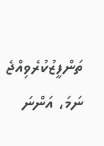ތަންފީޒުކުރެވިއްޖެ ނަމަ، އަންނަ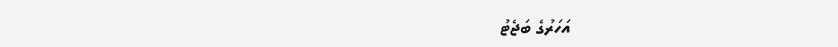އަހަރުގެ ބަޖެޓު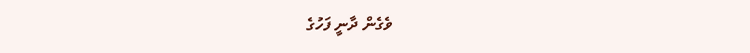ވެގެން ދާނީ ފަހުގެ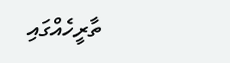ތާރީހެއްގައި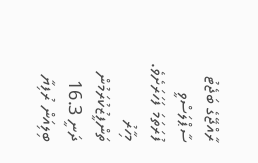ރާއްޖޭގެ ބަޖެޓު ސާޕްލަސްވީ ފުރަތަމަ ފަހަރަށެވެ. މިހާރު ތަންފީޒުކުރަމުން ދަނީ 16.3 ބިލިއަން ރުފިޔާ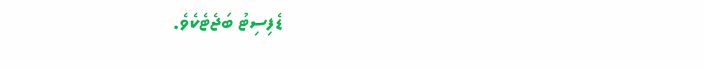ޑެފިސިޓު ބަޖެޓެކެވެ.